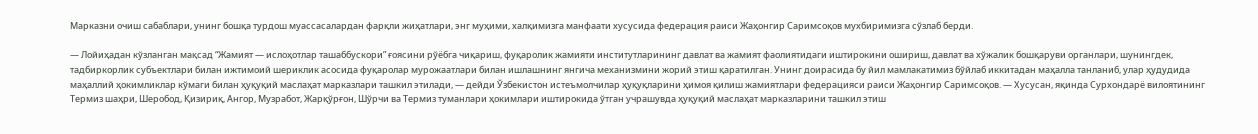Марказни очиш сабаблари, унинг бошқа турдош муассасалардан фарқли жиҳатлари, энг муҳими, халқимизга манфаати хусусида федерация раиси Жаҳонгир Саримсоқов мухбиримизга сўзлаб берди.

— Лойиҳадан кўзланган мақсад “Жамият — ислоҳотлар ташаббускори” ғоясини рўёбга чиқариш, фуқаролик жамияти институтларининг давлат ва жамият фаолиятидаги иштирокини ошириш, давлат ва хўжалик бошқаруви органлари, шунингдек, тадбиркорлик субъектлари билан ижтимоий шериклик асосида фуқаролар мурожаатлари билан ишлашнинг янгича механизмини жорий этиш қаратилган. Унинг доирасида бу йил мамлакатимиз бўйлаб иккитадан маҳалла танланиб, улар ҳудудида маҳаллий ҳокимликлар кўмаги билан ҳуқуқий маслаҳат марказлари ташкил этилади, — дейди Ўзбекистон истеъмолчилар ҳуқуқларини ҳимоя қилиш жамиятлари федерацияси раиси Жаҳонгир Саримсоқов. — Хусусан, яқинда Сурхондарё вилоятининг Термиз шаҳри, Шеробод, Қизириқ, Ангор, Музработ, Жарқўрғон, Шўрчи ва Термиз туманлари ҳокимлари иштирокида ўтган учрашувда ҳуқуқий маслаҳат марказларини ташкил этиш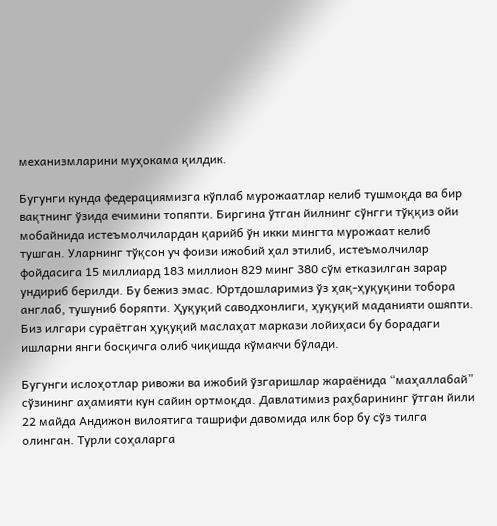механизмларини муҳокама қилдик.

Бугунги кунда федерациямизга кўплаб мурожаатлар келиб тушмоқда ва бир вақтнинг ўзида ечимини топяпти. Биргина ўтган йилнинг сўнгги тўққиз ойи мобайнида истеъмолчилардан қарийб ўн икки мингта мурожаат келиб тушган. Уларнинг тўқсон уч фоизи ижобий ҳал этилиб, истеъмолчилар фойдасига 15 миллиард 183 миллион 829 минг 380 сўм етказилган зарар ундириб берилди. Бу бежиз эмас. Юртдошларимиз ўз ҳақ-ҳуқуқини тобора англаб, тушуниб боряпти. Ҳуқуқий саводхонлиги, ҳуқуқий маданияти ошяпти. Биз илгари сураётган ҳуқуқий маслаҳат маркази лойиҳаси бу борадаги ишларни янги босқичга олиб чиқишда кўмакчи бўлади.

Бугунги ислоҳотлар ривожи ва ижобий ўзгаришлар жараёнида “маҳаллабай” сўзининг аҳамияти кун сайин ортмоқда. Давлатимиз раҳбарининг ўтган йили 22 майда Андижон вилоятига ташрифи давомида илк бор бу сўз тилга олинган. Турли соҳаларга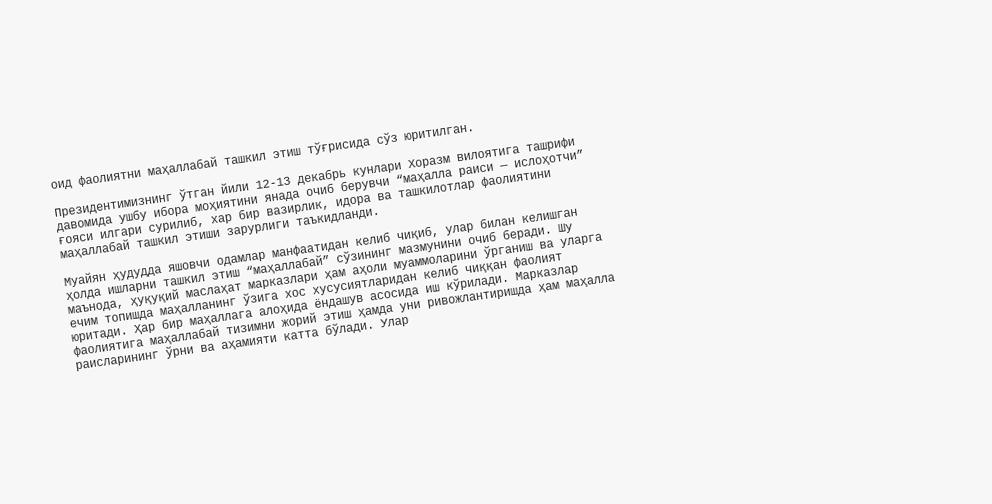оид фаолиятни маҳаллабай ташкил этиш тўғрисида сўз юритилган.

Президентимизнинг ўтган йили 12-13 декабрь кунлари Хоразм вилоятига ташрифи давомида ушбу ибора моҳиятини янада очиб берувчи “маҳалла раиси — ислоҳотчи” ғояси илгари сурилиб, хар бир вазирлик, идора ва ташкилотлар фаолиятини маҳаллабай ташкил этиши зарурлиги таъкидланди.

Муайян ҳудудда яшовчи одамлар манфаатидан келиб чиқиб, улар билан келишган ҳолда ишларни ташкил этиш “маҳаллабай” сўзининг мазмунини очиб беради. Шу маънода, ҳуқуқий маслаҳат марказлари ҳам аҳоли муаммоларини ўрганиш ва уларга ечим топишда маҳалланинг ўзига хос хусусиятларидан келиб чиққан фаолият юритади. Ҳар бир маҳаллага алоҳида ёндашув асосида иш кўрилади. Марказлар фаолиятига маҳаллабай тизимни жорий этиш ҳамда уни ривожлантиришда ҳам маҳалла раисларининг ўрни ва аҳамияти катта бўлади. Улар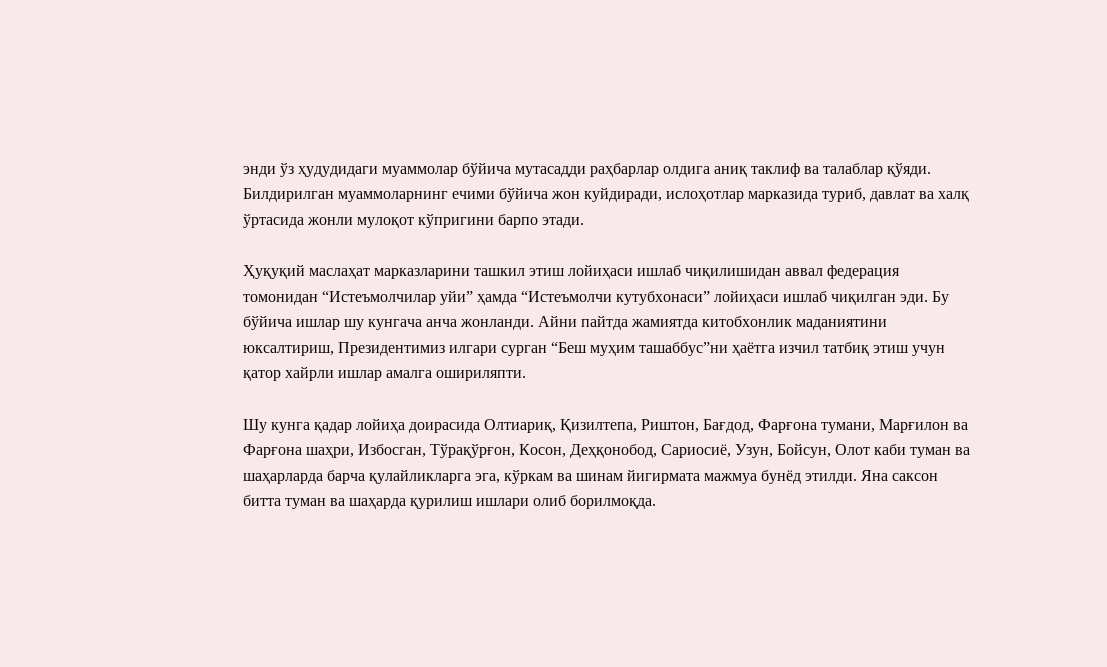энди ўз ҳудудидаги муаммолар бўйича мутасадди раҳбарлар олдига аниқ таклиф ва талаблар қўяди. Билдирилган муаммоларнинг ечими бўйича жон куйдиради, ислоҳотлар марказида туриб, давлат ва халқ ўртасида жонли мулоқот кўпригини барпо этади.

Ҳуқуқий маслаҳат марказларини ташкил этиш лойиҳаси ишлаб чиқилишидан аввал федерация томонидан “Истеъмолчилар уйи” ҳамда “Истеъмолчи кутубхонаси” лойиҳаси ишлаб чиқилган эди. Бу бўйича ишлар шу кунгача анча жонланди. Айни пайтда жамиятда китобхонлик маданиятини юксалтириш, Президентимиз илгари сурган “Беш муҳим ташаббус”ни ҳаётга изчил татбиқ этиш учун қатор хайрли ишлар амалга ошириляпти.

Шу кунга қадар лойиҳа доирасида Олтиариқ, Қизилтепа, Риштон, Бағдод, Фарғона тумани, Марғилон ва Фарғона шаҳри, Избосган, Тўрақўрғон, Косон, Деҳқонобод, Сариосиё, Узун, Бойсун, Олот каби туман ва шаҳарларда барча қулайликларга эга, кўркам ва шинам йигирмата мажмуа бунёд этилди. Яна саксон битта туман ва шаҳарда қурилиш ишлари олиб борилмоқда.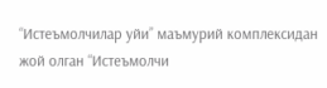“Истеъмолчилар уйи” маъмурий комплексидан жой олган “Истеъмолчи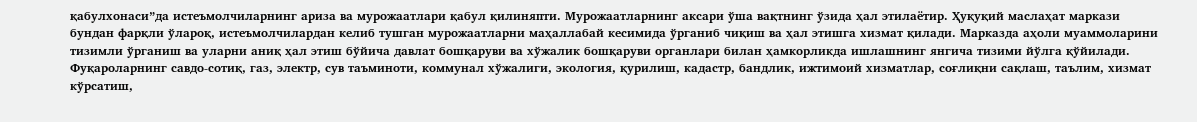қабулхонаси”да истеъмолчиларнинг ариза ва мурожаатлари қабул қилиняпти. Мурожаатларнинг аксари ўша вақтнинг ўзида ҳал этилаётир. Ҳуқуқий маслаҳат маркази бундан фарқли ўлароқ, истеъмолчилардан келиб тушган мурожаатларни маҳаллабай кесимида ўрганиб чиқиш ва ҳал этишга хизмат қилади. Марказда аҳоли муаммоларини тизимли ўрганиш ва уларни аниқ ҳал этиш бўйича давлат бошқаруви ва хўжалик бошқаруви органлари билан ҳамкорликда ишлашнинг янгича тизими йўлга қўйилади. Фуқароларнинг савдо-сотиқ, газ, электр, сув таъминоти, коммунал хўжалиги, экология, қурилиш, кадастр, бандлик, ижтимоий хизматлар, соғлиқни сақлаш, таълим, хизмат кўрсатиш,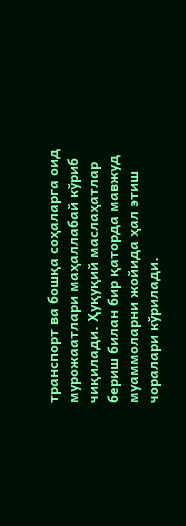транспорт ва бошқа соҳаларга оид мурожаатлари маҳаллабай кўриб чиқилади. Ҳуқуқий маслаҳатлар бериш билан бир қаторда мавжуд муаммоларни жойида ҳал этиш чоралари кўрилади.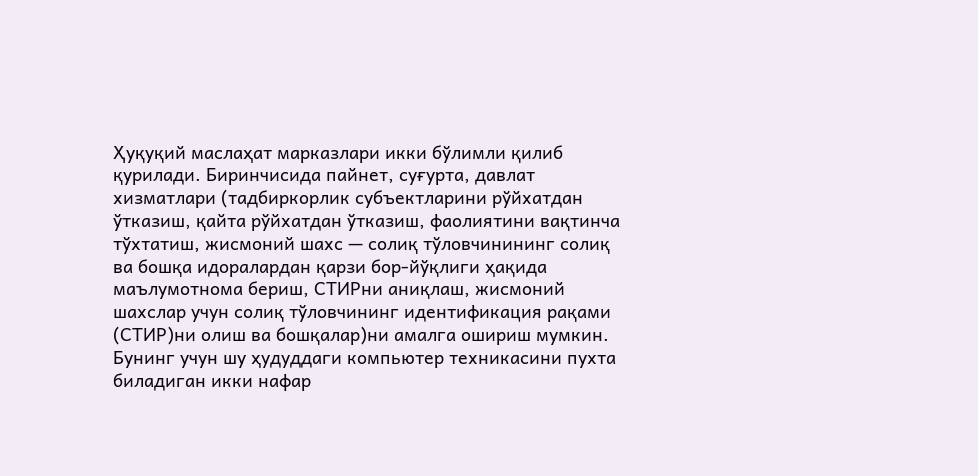Ҳуқуқий маслаҳат марказлари икки бўлимли қилиб қурилади. Биринчисида пайнет, суғурта, давлат хизматлари (тадбиркорлик субъектларини рўйхатдан ўтказиш, қайта рўйхатдан ўтказиш, фаолиятини вақтинча тўхтатиш, жисмоний шахс — солиқ тўловчинининг солиқ ва бошқа идоралардан қарзи бор-йўқлиги ҳақида маълумотнома бериш, СТИРни аниқлаш, жисмоний шахслар учун солиқ тўловчининг идентификация рақами (СТИР)ни олиш ва бошқалар)ни амалга ошириш мумкин. Бунинг учун шу ҳудуддаги компьютер техникасини пухта биладиган икки нафар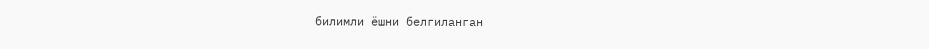билимли ёшни белгиланган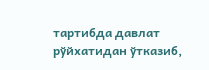тартибда давлат рўйхатидан ўтказиб,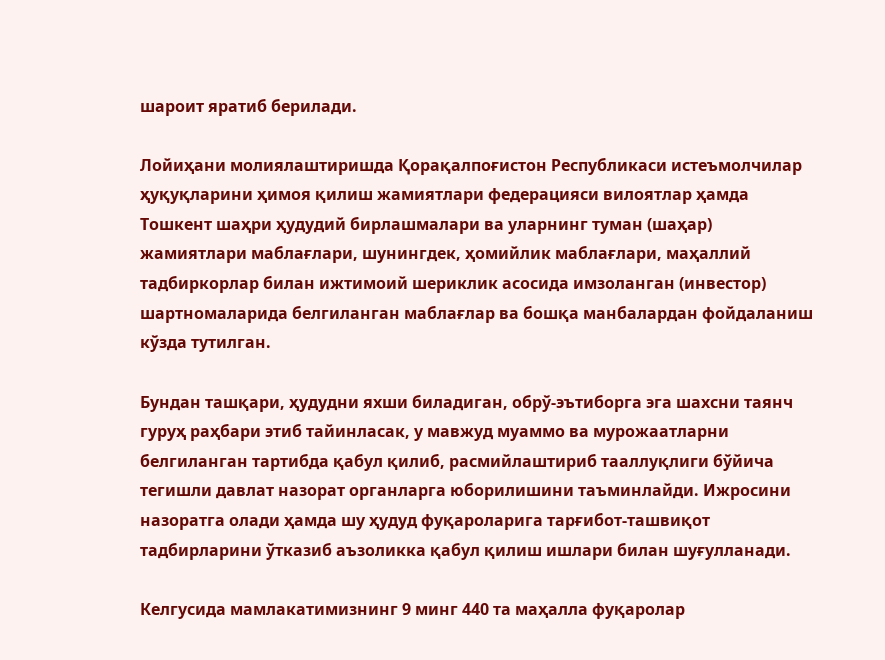шароит яратиб берилади.

Лойиҳани молиялаштиришда Қорақалпоғистон Республикаси истеъмолчилар ҳуқуқларини ҳимоя қилиш жамиятлари федерацияси вилоятлар ҳамда Тошкент шаҳри ҳудудий бирлашмалари ва уларнинг туман (шаҳар) жамиятлари маблағлари, шунингдек, ҳомийлик маблағлари, маҳаллий тадбиркорлар билан ижтимоий шериклик асосида имзоланган (инвестор) шартномаларида белгиланган маблағлар ва бошқа манбалардан фойдаланиш кўзда тутилган.

Бундан ташқари, ҳудудни яхши биладиган, обрў-эътиборга эга шахсни таянч гуруҳ раҳбари этиб тайинласак, у мавжуд муаммо ва мурожаатларни белгиланган тартибда қабул қилиб, расмийлаштириб тааллуқлиги бўйича тегишли давлат назорат органларга юборилишини таъминлайди. Ижросини назоратга олади ҳамда шу ҳудуд фуқароларига тарғибот-ташвиқот тадбирларини ўтказиб аъзоликка қабул қилиш ишлари билан шуғулланади.

Келгусида мамлакатимизнинг 9 минг 440 та маҳалла фуқаролар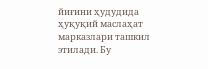йиғини ҳудудида ҳуқуқий маслаҳат марказлари ташкил этилади. Бу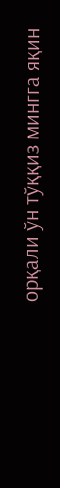орқали ўн тўққиз мингга яқин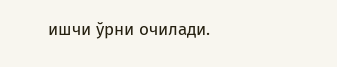ишчи ўрни очилади.